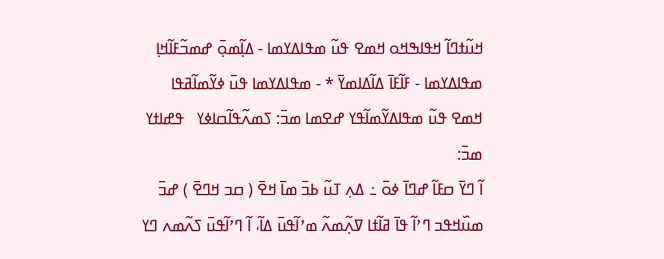ߞߎ߬ߙߣߊ߬ ߞߟߊߒߞߋ ߞߘߐ ߟߎ߬ ߘߟߊߡߌߘߊ - ߡߊ߲߬ߘߋ߲߫ ߝߘߏ߬ߓߊ߬ߞߊ߲ ߘߟߊߡߌߘߊ - ߓߊ߬ߓߊ߫ ߡߊ߬ߡߊߘߌ߫ * - ߘߟߊߡߌߘߊ ߟߎ߫ ߦߌ߬ߘߊ߬ߥߟߊ
ߞߘߐ ߟߎ߬ ߘߟߊߡߌ߬ߘߊ߬ߟߌ ߝߐߘߊ ߘߏ߫: ߖߘߍ߬ߟߊ߬ߛߊߦߌ   ߟߝߊߙߌ ߘߏ߫:
ߊ߬ ߣߌ߫ ߛߓߊ߬ ߝߣߊ߫ ߦߋ߫ ߸ ߡߍ߲ ߠߎ߬ ߕߏ߫ ߘߊ߫ ߞߐ߫ ( ߛߏ ߞߣߐ߫ ) ߝߏ߫ ߘߎ߰ߞߟߏ ߣߴߊ߬ ߟߊ߫ ߥߊ߬ߙߊ ߜߍ߲߬ߘߍ߬ ߘߴߊ߬ߟߎ߫ ߡߊ߬، ߊ߬ ߣߴߊ߬ߟߎ߫ ߖߍ߬ߘߍ ߣߌ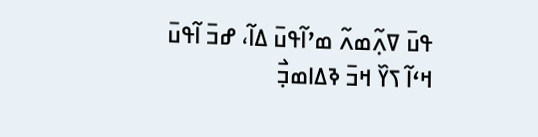ߟߎ߫ ߜߍ߲߬ߘߍ߬ ߘߴߊ߬ߟߎ߫ ߡߊ߬، ߝߏ߫ ߊ߬ߟߎ߫ ߞߵߊ߬ ߖߌ߰ ߞߏ߫ ߢߡߊߘߏ߲߯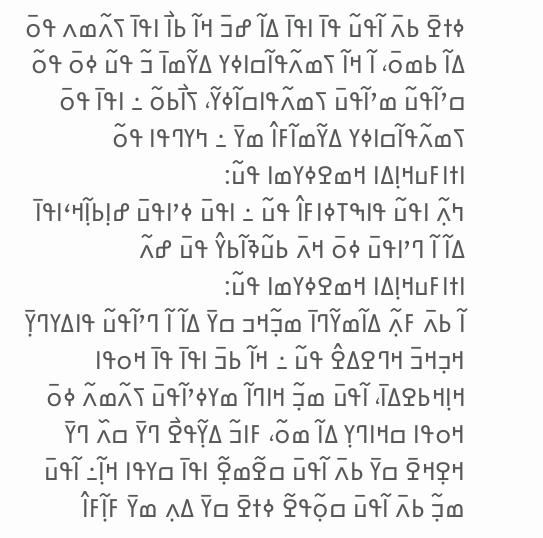ߦߙߐ߫ ߕߍ߫ ߊ߬ߟߎ߬ ߟߊ߫ ߊߟߊ߫ ߡߊ߬ ߝߏ߫ ߞߊ߬ ߕߊ߯ ߊߟߊ߫ ߖߍ߬ߘߍ ߟߋ߫ ߡߊ߬ ߕߘߋ߫، ߊ߬ ߞߊ߬ ߖߘߍ߬ߟߊ߬ߛߊߦߌ ߡߌ߬ߘߊ߫ ߏ߬ ߟߎ߬ ߦߋ߫ ߟߋ߬ ߛߴߊ߬ߟߎ߬ ߘߴߊ߬ߟߎ߫ ߖߘߍ߬ߟߊߛߊ߬ߦߌ߬، ߖߊ߯ߕߋ߬ ߸ ߊߟߊ߫ ߟߋ߫ ߖߘߍ߬ߟߊ߬ߛߊߦߌ ߡߌ߬ߘߊ߬ߓߊ߮ ߘߌ߫ ߸ ߤߌߣߟߊ ߟߋ߬
ߊߙߊߓߎߞߊ߲ߡߊ ߞߘߐߦߌߘߊ ߟߎ߬:
ߤߍ߲߬ ߊߟߎ߬ ߟߊߒߠߦߊߓߊ߮ ߟߎ߬ ߸ ߊߟߎ߫ ߦߴߊߟߎ߫ ߝߊ߲ߕߊ߲߬ߞߵߊߟߊ߫ ߡߊ߬ ߊ߬ ߣߴߊߟߎ߫ ߦߋ߫ ߞߍ߫ ߕߎ߬ߢߊ߬ߕߌ߮ ߟߎ߫ ߝߍ߬
ߊߙߊߓߎߞߊ߲ߡߊ ߞߘߐߦߌߘߊ ߟߎ߬:
ߊ߬ ߕߍ߫ ߓߍ߲߬ ߡߊ߬ߘߌ߬ߣߊ߫ ߘߏ߲߬ߞߏ ߛߌ߫ ߡߊ߬ ߊ߬ ߣߴߊ߬ߟߎ߬ ߟߊߡߌߣߌ߲߫ ߞߏ߲ߞߏ߫ ߞߣߐߡߐ߮ ߟߎ߬ ߸ ߞߊ߬ ߕߏ߫ ߊߟߊ߫ ߟߊ߫ ߞߋߟߊ ߞߊ߲ߞߕߐߡߊ߫، ߊ߬ߟߎ߫ ߘߏ߲߬ ߞߊߣߊ߬ ߘߌߦߴߊ߬ߟߎ߫ ߖߍ߬ߘߍ߬ ߦߋ߫ ߞߋߟߊ ߛߞߊߣߌ߲ ߡߊ߬ ߘߋ߬، ߓߊߏ߬ ߡߌ߲߬ߟߐ߯ ߣߌ߫ ߛߍ߰ ߣߌ߫ ߞߐ߲ߞߐ߫ ߛߌ߫ ߕߍ߫ ߊ߬ߟߎ߫ ߛߐ߬ߘߐ߲߬ ߊߟߊ߫ ߛߌߟߊ ߞߊ߲߬߸ ߊ߬ߟߎ߫ ߘߏ߲߬ ߕߍ߫ ߊ߬ߟߎ߫ ߛߋ߲߬ߟߐ߬ ߦߙߐ߫ ߛߌ߫ ߡߍ߲ ߘߌ߫ ߓߊ߲߬ߓߊ߮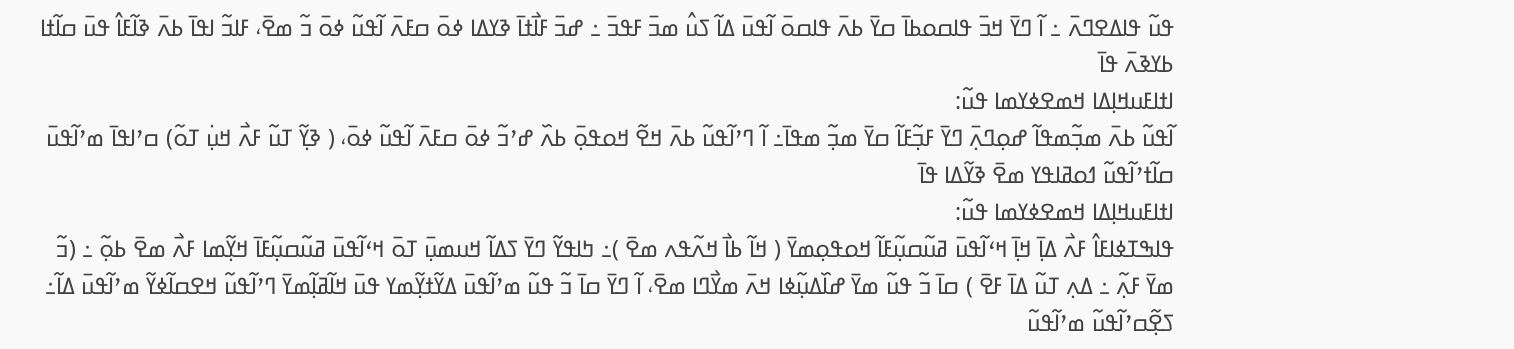ߟߎ߬ ߟߊߡߐߣߍ߫ ߸ ߊ߬ ߣߌ߫ ߞߏ߫ ߟߊߛߋߕߊ߫ ߛߌ߫ ߕߍ߫ ߟߊߛߋ߫ ߊ߬ߟߎ߫ ߡߊ߬ ߖߎ߮ ߘߏ߫ ߓߟߏ߫ ߸ ߝߏ߫ ߓߊ߯ߙߊ߫ ߢߌߡߊ ߦߋ߫ ߛߓߍ߫ ߊ߬ߟߎ߬ ߦߋ߫ ߏ߬ ߘߐ߫، ߓߊߏ߬ ߊߟߊ߫ ߕߍ߫ ߢߊ߬ߓߊ߮ ߟߎ߫ ߛߊ߬ߙߊ ߕߌߢߍ߫ ߟߊ߫
ߊߙߊߓߎߞߊ߲ߡߊ ߞߘߐߦߌߘߊ ߟߎ߬:
ߊ߬ߟߎ߬ ߕߍ߫ ߘߏ߲߬ߘߟߊ߬ ߝߋ߲ߣߍ߲߫ ߣߌ߫ ߓߏ߲߬ߓߊ߬ ߛߌ߫ ߘߏ߲߬ ߘߟߊ߫߸ ߊ߬ ߣߴߊ߬ߟߎ߬ ߕߍ߫ ߞߐ߬ ߞߋߟߋ߲߫ ߕߍ߰ ߝߴߏ߬ ߦߋ߫ ߛߓߍ߫ ߊ߬ߟߎ߬ ߦߋ߫، ( ߢߌ߲߬ ߠߎ߬ ߓߍ߯ ߞߎ߲߭ ߠߋ߬) ߛߴߊߟߊ߫ ߘߴߊ߬ߟߎ߫ ߛߊ߬ߙߴߊ߬ߟߎ߬ ߗߋߥߊߟߌ ߘߐ߫ ߢߌ߬ߡߊ ߟߊ߫
ߊߙߊߓߎߞߊ߲ߡߊ ߞߘߐߦߌߘߊ ߟߎ߬:
ߟߊߒߠߦߊߓߊ߮ ߓߍ߯ ߡߊ߲߫ ߞߊ߲߫ ߞߵߊ߬ߟߎ߫ ߥߎ߬ߛߎ߲߬ߓߊ߬ ߞߋߟߋ߲ߘߌ߫ ( ߞߊ߬ ߕߊ߯ ߞߍ߬ߟߍ ߘߐ߫ )߸ ߤߊߟߌ߬ ߣߌ߫ ߖߡߊ߬ ߞߎߘߎ߲߫ ߠߋ߫ ߞߵߊ߬ߟߎ߫ ߥߎ߬ߛߎ߲߬ߓߊ߫ ߞߌ߲߬ߘߊ ߓߍ߯ ߘߐ߫ ߕߋ߲߬ ߸ (ߏ߬ ߘߌ߫ ߓߍ߲߬ ߸ ߡߍ߲ ߠߎ߬ ߡߊ߫ ߓߐ߫ ) ߛߊ߫ ߏ߬ ߟߎ߬ ߘߌ߫ ߝߊ߰ߡߎ߲߬ߦߊ ߞߍ߫ ߘߌ߯ߣߊ ߘߐ߫، ߊ߬ ߣߌ߫ ߛߊ߫ ߏ߬ ߟߎ߬ ߘߴߊ߬ߟߎ߫ ߡߌ߬ߙߌ߲߬ߘߌ ߟߎ߫ ߞߊ߬ߥߊ߲߬ߘߌ߫ ߣߴߊ߬ߟߎ߬ ߞߐߛߊ߬ߦߌ߬ ߘߴߊ߬ߟߎ߫ ߡߊ߬߸ ߖߐ߲߬ߛߴߊ߬ߟߎ߬ ߘߴߊ߬ߟߎ߬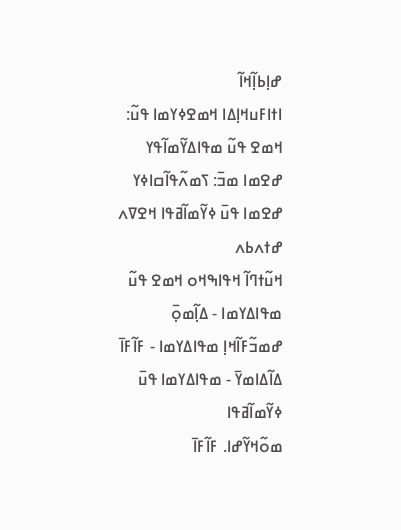ߝߊ߲ߕߊ߲߬ߞߊ߬
ߊߙߊߓߎߞߊ߲ߡߊ ߞߘߐߦߌߘߊ ߟߎ߬:
ߞߘߐ ߟߎ߬ ߘߟߊߡߌ߬ߘߊ߬ߟߌ ߝߐߘߊ ߘߏ߫: ߖߘߍ߬ߟߊ߬ߛߊߦߌ
ߝߐߘߊ ߟߎ߫ ߦߌ߬ߘߊ߬ߥߟߊ ߞߐߜߍ ߝߙߍߕߍ
ߞߎ߬ߙߣߊ߬ ߞߟߊߒߞߋ ߞߘߐ ߟߎ߬ ߘߟߊߡߌߘߊ - ߡߊ߲߬ߘߋ߲߫ ߝߘߏ߬ߓߊ߬ߞߊ߲ ߘߟߊߡߌߘߊ - ߓߊ߬ߓߊ߫ ߡߊ߬ߡߊߘߌ߫ - ߘߟߊߡߌߘߊ ߟߎ߫ ߦߌ߬ߘߊ߬ߥߟߊ
ߘߋ߬ߞߌ߬ߝߊ. ߓߊ߬ߓߊ߫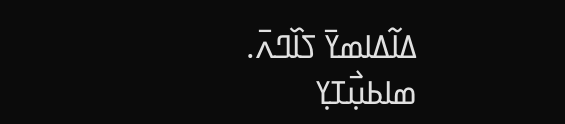ߡߊ߬ߡߊߘߌ߫ ߖߊ߰ߣߍ߫.
ߘߊߕߎ߲߯ߠߌ߲